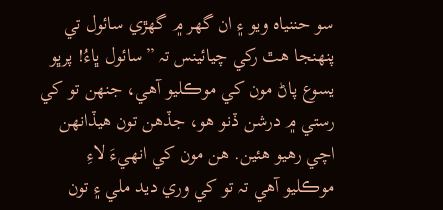سو حننياہ ويو ۽ ان گھر ۾ گھڙي سائول تي پنهنجا هٿ رکي چيائينس تہ ”سائول ڀاءُ! پرڀو يسوع پاڻ مون کي موڪليو آهي، جنهن تو کي رستي ۾ درشن ڏنو هو، جڏهن تون هيڏانهن اچي رهيو هئين. هن مون کي انهيءَ لاءِ موڪليو آهي تہ تو کي وري ديد ملي ۽ تون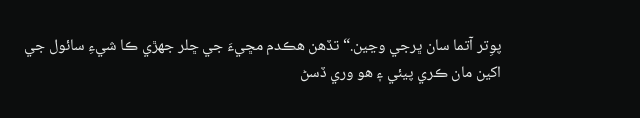پوِتر آتما سان ڀرجي وڃين.“ تڏهن هڪدم مڇيءَ جي ڇلر جهڙي ڪا شيءِ سائول جي اکين مان ڪري پيئي ۽ هو وري ڏسڻ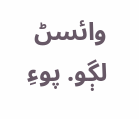وائسڻ لڳو. پوءِ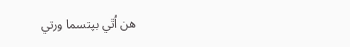هن اُٿي بپتسما ورتي